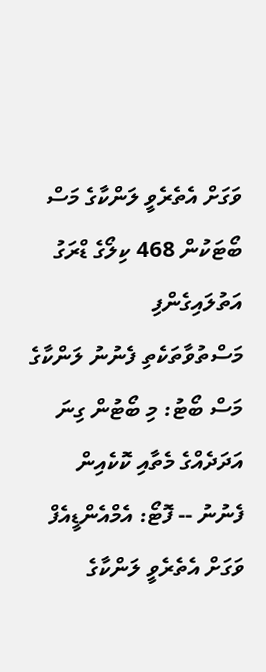ވަގަށް އެތެރެވީ ލަންކާގެ މަސް ބޯޓަކުން 468 ކިލޯގެ ޑްރަގު އަތުލައިގެންފި
މަސްތުވާތަކެތި ފެނުނު ލަންކާގެ މަސް ބޯޓު: މި ބޯޓުން ގިނަ އަދަދެއްގެ މެތާއި ކޮކެއިން ފެނުނު -- ފޮޓޯ: އެމްއެންޑީއެފް
ވަގަށް އެތެރެވީ ލަންކާގެ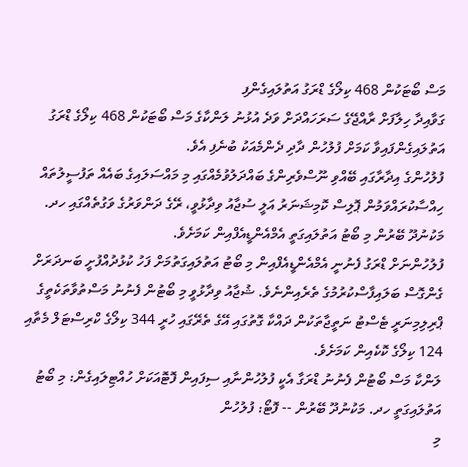މަސް ބޯޓަކުން 468 ކިލޯގެ ޑްރަގު އަތުލައިގެންފި
ގަވާއިދާ ހިލާފަށް ރާއްޖޭގެ ސަރަހައްދަށް ވަދެ އުޅުނު ލަންކާގެ މަސް ބޯޓަކުން 468 ކިލޯގެ ޑްރަގު އަތުލައިގެންފައިވާ ކަމަށް ފުލުހުން ދާދި ދެންމެއަކު ބުނެފި އެވެ.
ފުލުހުންގެ އިދާރާގައި ބޭއްވި ނޫސްވެރިންގެ ބައްދަލުވުމެއްގައި މި މައްސަލައިގެ ބައެއް ތަފުސީލުތައް ހިއްސާކުރައްވަމުން ޕޮލިސް ކޮމިޝަނަރު އަލީ ސުޖާއު ވިދާޅުވީ، ރޭގެ ދަންވަރުގެ ވަގުތެއްގައި ހދ. މަކުނުދޫ ބޭރުން މި ބޯޓު އަތުލައިގަތީ އެމްއެންޑީއެފްއިން ކަމަށެވެ.
ފުލުހުންނަށް ޑްރަގު ފެނުނީ އެމްއެންޑީއެފްއިން މި ބޯޓު އަތުލައިގަތުމަށް ފަހު ކުޅުދުއްފުށީ ބަނދަރަށް ގެންގޮސް ބަލައިފާސްކުރުމުގެ ތެރެއިންނެވެ. ޝުޖާއު ވިދާޅުވީ މި ބޯޓުން ފެނުނު މަސްތުވާތަކެތީގެ ޕްރިލިމިނަރީ ޓެސްޓު ނަތީޖާތަކުން ދައްކާ ގޮތުގައި އޭގެ ތެރޭގައި ހުރީ 344 ކިލޯގެ ކްރިސްޓަލް މެތާއި 124 ކިލޯގެ ކޮކެއިން ކަމަށެވެ.
ލަންކާ މަސް ބޯޓުން ފެނުނު ޑްރަގާ އެކީ ފުލުހުންނާއި ސިފައިން ފޮޓޮއަކަށް ހުއްޓިލައިގެން: މި ބޯޓު އަތުލައިގަތީ ހދ. މަކުނުދޫ ބޭރުން -- ފޮޓޯ: ފުލުހުން
މި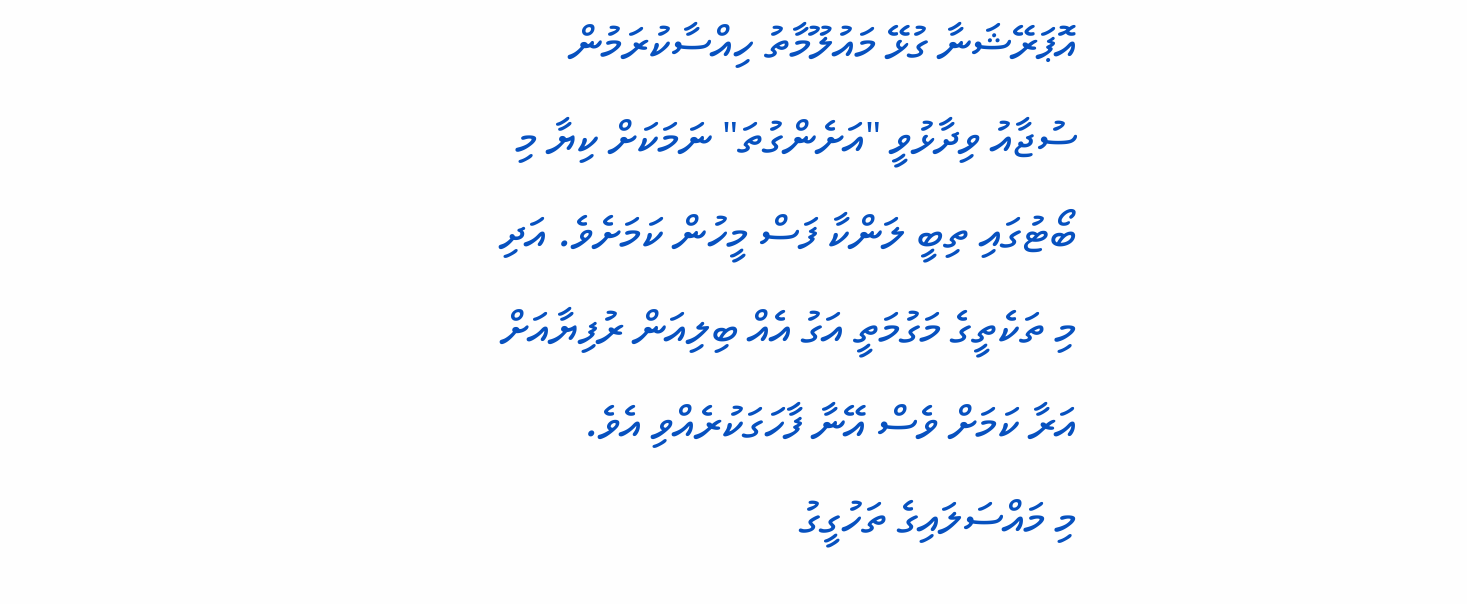އޮޕަރޭޝަނާ ގުޅޭ މައުލޫމާތު ހިއްސާކުރަމުން ސުޖާއު ވިދާޅުވީ "އަށެންގުތަ" ނަމަކަށް ކިޔާ މި ބޯޓުގައި ތިބީ ލަންކާ ފަސް މީހުން ކަމަށެވެ. އަދި މި ތަކެތީގެ މަގުމަތީ އަގު އެއް ބިލިއަން ރުފިޔާއަށް އަރާ ކަމަށް ވެސް އޭނާ ފާހަގަކުރެއްވި އެވެ.
މި މައްސަލައިގެ ތަހުގީގު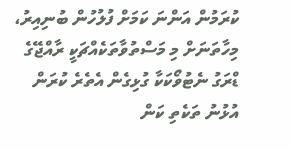ކުރަމުން އަންނަ ކަމަށް ފުލުހުން ބުނިއިރު، މިހާތަނަށް މި މަސްތުވާތަކެއްޗަކީ ރާއްޖޭގެ ޑްރަގު ނެޓުވޯކަކާ ގުޅިގެން އެތެރެ ކުރަން އުޅުނު ތަކެތި ކަން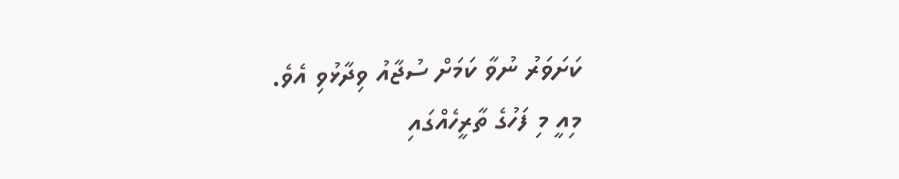ކަށަވަރު ނުވާ ކަމަށް ސުޖާއު ވިދާޅުވި އެވެ.
މިއީ މި ފަހުގެ ތާރީހެއްގައި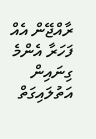ރާއްޖޭން އެއް ފަހަރާ އެންމެ ގިނައިން އަތުލައިގަތް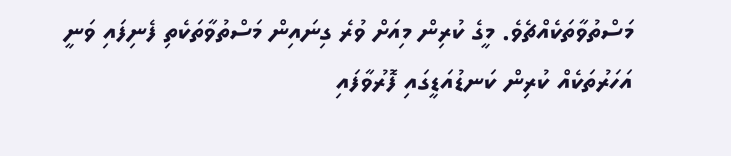މަސްތުވާތަކެއްޗެވެ. މީގެ ކުރިން މިއަށް ވުރެ ގިނައިން މަސްތުވާތަކެތި ފެނިފައި ވަނީ އަހަރުތަކެއް ކުރިން ކަނޑުއަޑީގައި ފޮރުވާފައި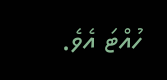ހުއްޓަ އެވެ.